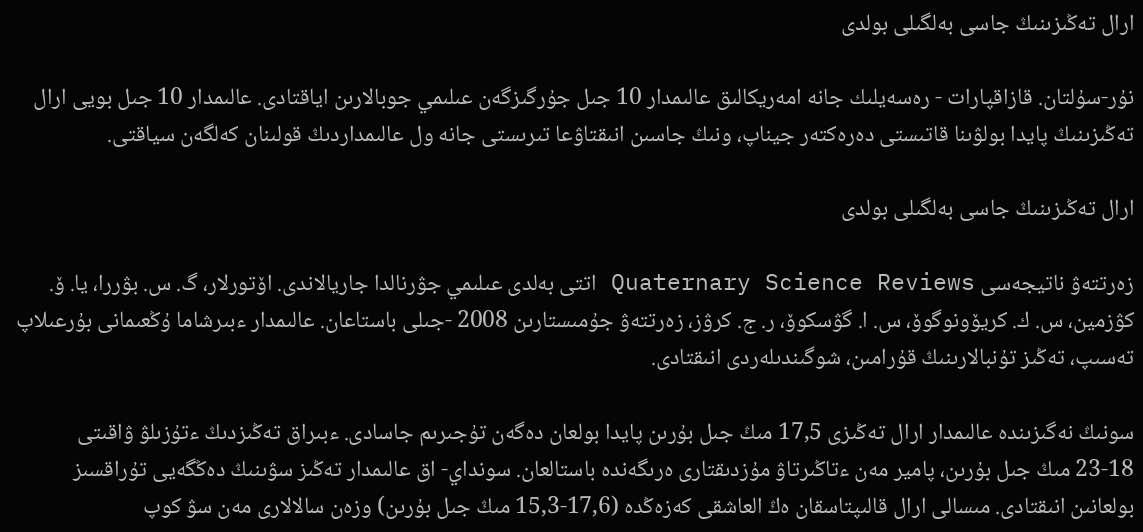ارال تەڭىزىنىڭ جاسى بەلگىلى بولدى

نۇر-سۇلتان. قازاقپارات - رەسەيلىك جانە امەريكالىق عالىمدار 10 جىل جۇرگىزگەن عىلىمي جوبالارىن اياقتادى. عالىمدار 10 جىل بويى ارال تەڭىزىنىڭ پايدا بولۋىنا قاتىستى دەرەكتەر جيناپ، ونىڭ جاسىن انىقتاۋعا تىرىستى جانە ول عالىمداردىڭ قولىنان كەلگەن سياقتى.

ارال تەڭىزىنىڭ جاسى بەلگىلى بولدى

زەرتتەۋ ناتيجەسى Quaternary Science Reviews اتتى بەلدى عىلىمي جۋرنالدا جاريالاندى. اۆتورلار، گ. س. بۋررا، يا. ۆ. كۋزمين، س. ك. كريۆونوگوۆ، س. ا. گۋسكوۆ، ر. ج. كرۋز، زەرتتەۋ جۇمىستارىن 2008 -جىلى باستاعان. عالىمدار ءبىرشاما ۇڭعىمانى بۇرعىلاپ تەسىپ، تەڭىز تۇنبالارىنىڭ قۇرامىن، شوگىندىلەردى انىقتادى.

سونىڭ نەگىزىندە عالىمدار ارال تەڭىزى 17,5 مىڭ جىل بۇرىن پايدا بولعان دەگەن تۇجىرىم جاسادى. ءبىراق تەڭىزدىڭ ءتۇزىلۋ ۋاقىتى 18-23 مىڭ جىل بۇرىن، پامير مەن ءتاڭىرتاۋ مۇزدىقتارى ەرىگەندە باستالعان. سونداي- اق عالىمدار تەڭىز سۋىنىڭ دەڭگەيى تۇراقسىز بولعانىن انىقتادى. مىسالى ارال قالىپتاسقان ەڭ العاشقى كەزەڭدە (17,6-15,3 مىڭ جىل بۇرىن) وزەن سالالارى مەن سۋ كوپ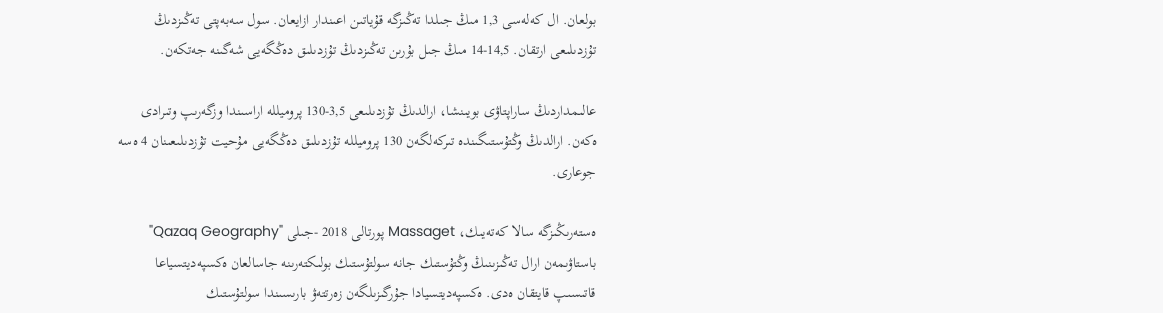بولعان. ال كەلەسى 1,3 مىڭ جىلدا تەڭىزگە قۇياتىن اعىندار ازايعان. سول سەبەپتى تەڭىزدىڭ تۇزدىلىعى ارتقان. 14,5-14 مىڭ جىل بۇرىن تەڭىزدىڭ تۇزدىلىق دەڭگەيى شەگىنە جەتكەن.

عالىمداردىڭ ساراپتاۋى بويىنشا، ارالدىڭ تۇزدىلىعى 3,5-130 پروميللە اراسىندا وزگەرىپ وتىرادى ەكەن. ارالدىڭ وڭتۇستىگىندە تىركەلگەن 130 پروميللە تۇزدىلىق دەڭگەيى مۇحيت تۇزدىلىعىنان 4 ەسە جوعارى.

ەستەرىڭىزگە سالا كەتەيىك، Massaget پورتالى 2018 -جىلى "Qazaq Geography" باستاۋىمەن ارال تەڭىزىنىڭ وڭتۇستىك جانە سولتۇستىك بولىكتەرىنە جاسالعان ەكسپەديتسياعا قاتىسىپ قايتقان ەدى. ەكسپەديتسيادا جۇرگىزىلگەن زەرتتەۋ بارىسىندا سولتۇستىك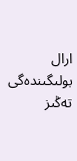ارال بولىگىندەگى تەڭىز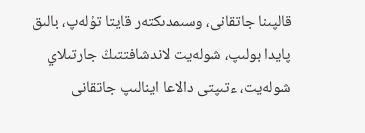قالپىنا جاتقانى، وسىمدىكتەر قايتا تۇلەپ، بالىق پايدا بولىپ، شولەيت لاندشافتتىڭ جارتىلاي شولەيت، ءتىپتى دالاعا اينالىپ جاتقانى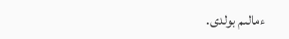ءمالىم بولدى.